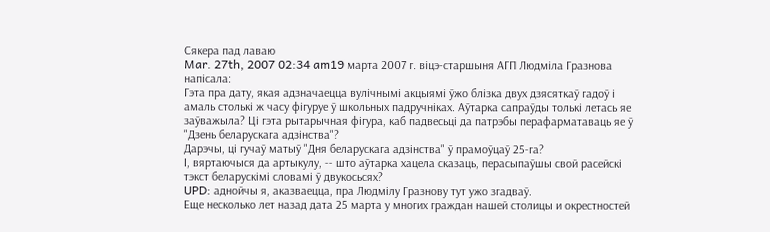Сякера пад лаваю
Mar. 27th, 2007 02:34 am19 марта 2007 г. віцэ-старшыня АГП Людміла Гразнова напісала:
Гэта пра дату, якая адзначаецца вулічнымі акцыямі ўжо блізка двух дзясяткаў гадоў і амаль столькі ж часу фігуруе ў школьных падручніках. Аўтарка сапраўды толькі летась яе заўважыла? Ці гэта рытарычная фігура, каб падвесьці да патрэбы перафарматаваць яе ў "Дзень беларускага адзінства"?
Дарэчы, ці гучаў матыў "Дня беларускага адзінства" ў прамоўцаў 25-га?
І, вяртаючыся да артыкулу, -- што аўтарка хацела сказаць, перасыпаўшы свой расейскі тэкст беларускімі словамі ў двукосьсях?
UPD: аднойчы я, аказваецца, пра Людмілу Гразнову тут ужо згадваў.
Еще несколько лет назад дата 25 марта у многих граждан нашей столицы и окрестностей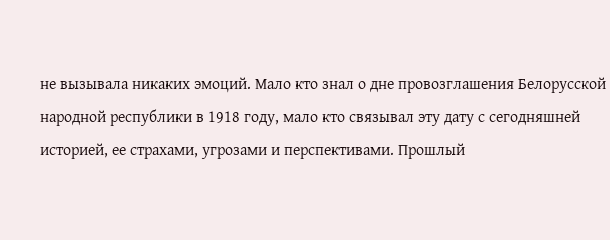не вызывала никаких эмоций. Мало кто знал о дне провозглашения Белорусской народной республики в 1918 году, мало кто связывал эту дату с сегодняшней историей, ее страхами, угрозами и перспективами. Прошлый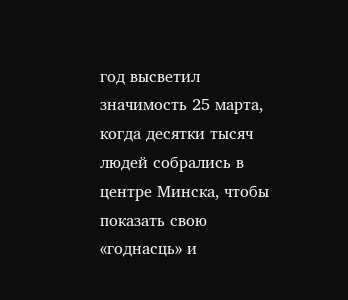год высветил значимость 25 марта, когда десятки тысяч людей собрались в центре Минска, чтобы показать свою «годнасць» и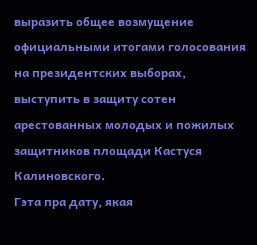выразить общее возмущение официальными итогами голосования на президентских выборах, выступить в защиту сотен арестованных молодых и пожилых защитников площади Кастуся Калиновского.
Гэта пра дату, якая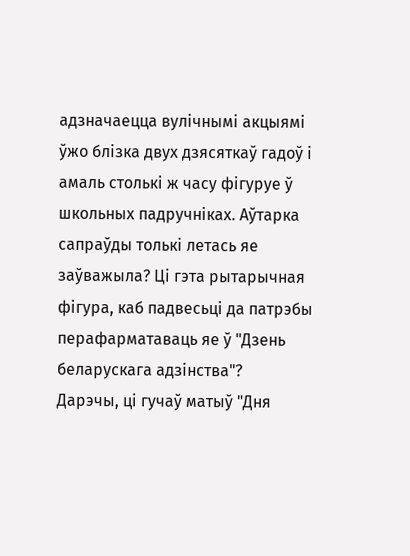адзначаецца вулічнымі акцыямі ўжо блізка двух дзясяткаў гадоў і амаль столькі ж часу фігуруе ў школьных падручніках. Аўтарка сапраўды толькі летась яе заўважыла? Ці гэта рытарычная фігура, каб падвесьці да патрэбы перафарматаваць яе ў "Дзень беларускага адзінства"?
Дарэчы, ці гучаў матыў "Дня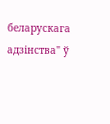беларускага адзінства" ў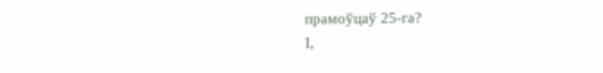прамоўцаў 25-га?
І,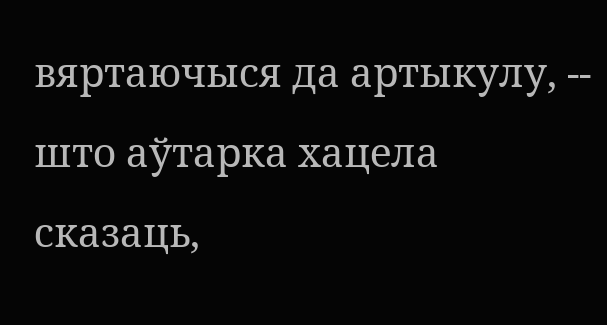вяртаючыся да артыкулу, -- што аўтарка хацела сказаць,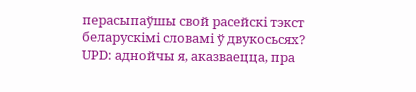перасыпаўшы свой расейскі тэкст беларускімі словамі ў двукосьсях?
UPD: аднойчы я, аказваецца, пра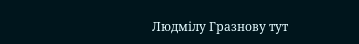Людмілу Гразнову тут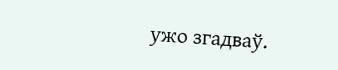ужо згадваў.